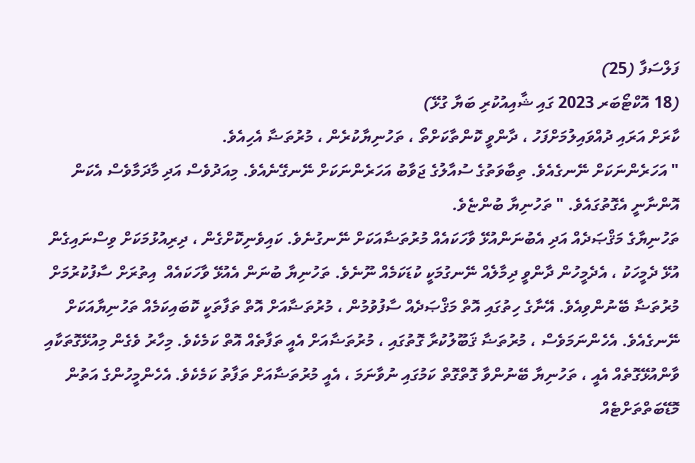ފަލްސަފާ (25)
(18 އޮކްޓޯބަރ 2023 ގައި ޝާއިއުކުރި ބަޔާ ގުޅޭ)
ކާރަށް އަރައި ދުއްވައިލުމަށްފަހު ، ދާންވީ ކޮންތާކަށްތޯ ، ތަހުނިޔާކުރެން ، މުރުތަޟާ އެހިއެވެ.
" އަހަރެންނަކަށް ނޭނގެއެވެ. ތިބާވަތުގެ ސުއާލުގެ ޖަވާބު އަހަރެންނަކަށް ނޭނގޭނެއެވެ. މިއަދުވެސް އަދި މާދަމާވެސް އެކަން އޮންނާނީ އެގޮތުގައެވެ. " ތަހުނިޔާ ބުންޏެވެ.
ތަހުނިޔާގެ މަޤްޞަދެއް އަދި އެބުނަންއުޅޭ ވާހަކައެއް މުރުތަޟާއަކަށް ނޭނގުނެވެ. ކައިވެނިކޮށްގެން ، ދިރިއުޅުމަކަށް ވިސްނައިގެން އުޅޭ ދެމީހަކު ، އެދެމީހުން ދާންވީ ދިމާލެއް ނޭނގުމަކީ ކުޑަކަމެއް ނޫނެވެ. ތަހުނިޔާ ބުނަން އެއުޅޭ ވާހަކައެއް  އިތުރަށް ސާފުކުރުމަށް މުރުތަޟާ ބޭނުންވިއެވެ. އޭނާގެ ހިތުގައި އޮތް މަޤްޞަދެއް ސާފުވުމުން ، މުރުތަޟާއަށް އޮތް ތަފާތަކީ ކޮބައިކަމެއް ތަހުނިޔާއަކަށް ނޭނގެއެވެ. އެހެންނަމަވެސް ، މުރުތަޟާ ޤަބޫލުކުރާ ގޮތުގައި ، މުރުތަޟާއަށް އެއީ ތަފާތެއް އޮތް ކަމެކެވެ. މިހާރު ވެގެން މިއުޅޭގޮތަކާއި ވާންއުޅޭގޮތެއް އެއީ ، ތަހުނިޔާ ބޭނުންވާ ގޮތްގޮތް ކަމުގައި ނުވާނަމަ ، އެއީ މުރުތަޟާއަށް ތަފާތު ކަމެކެވެ. އެހެންމީހުންގެ އަތުން މޮޑޭބަތްތަށްޓެއް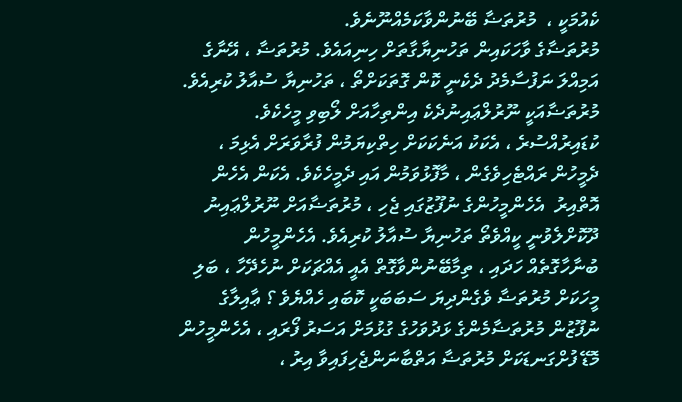ކެއުމަކީ ،  މުރުތަޟާ ބޭނުންވާކަމެއްނޫނެވެ.
މުރުތަޟާގެ ވާހަކައިން ތަހުނިޔާގާތަށް ހިނިއައެވެ. މުރުތަޟާ ، އޭނާގެ އަމިއްލަ ނަފުސާމެދު ދެކެނީ ކޮން ގޮތަކަށްތޯ ، ތަހުނިޔާ ސުއާލު ކުރިއެވެ. މުރުތަޟާއަކީ ނޫރުލްޢައިނުދެކެ އިންތިހާއަށް ލޯބިވި މީހެކެވެ. ކުޑައިރުއްސުރެ ، އެކަކު އަނެކަކަށް ހިތްކިޔަމުން ފުރާވަރަށް އެޅިމަ ، ދެމީހުން ރައްޓެހިވެގެން ، މާފޮޅުވަމުން އައި ދެމީހެކެވެ. އެކަން އެހެން އޮތްއިރު  އެހެންމީހުންގެ ނުފޫޒުގައި ޖެހި ، މުރުތަޟާއަށް ނޫރުލްޢައިނު ދޫކޮށްލެވުނީ ކީއްވެތޯ ތަހުނިޔާ ސުއާލު ކުރިއެވެ. އެހެންމީހުން ބުނާހާގޮތެއް ހަދައި ، ތިމާބޭނުންވާގޮތް އެއީ އެއްޗަކަށް ނުހެދޭހާ ، ބަލި މީހަކަށް މުރުތަޟާ ވެގެންދިޔަ ސަބަބަކީ ކޮބައި ހެއްޔެވެ ؟ ޢާއިލާގެ ނުފޫޒުން މުރުތަޟާމެންގެ ޅަދުވަހުގެ ގުޅުމަށް އަސަރު ފޯރައި ، އެހެންމީހުން މޮޑޭ ފުށްގަނޑަކަށް މުރުތަޟާ އަތްބާނަންޖެހިފައިވާ އިރު ،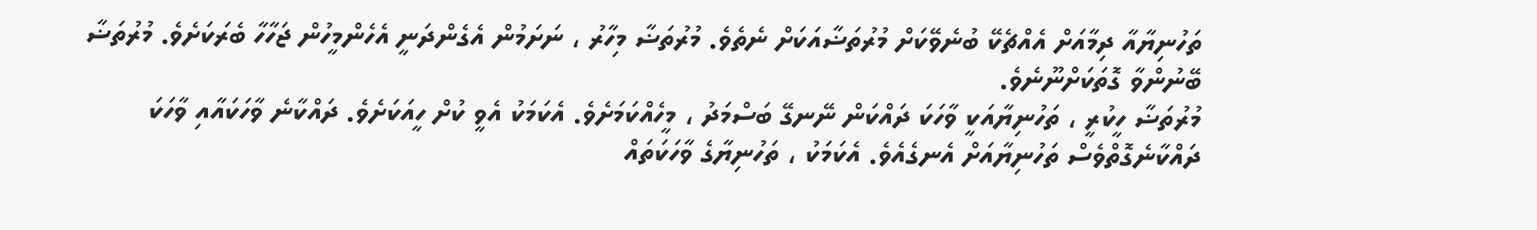ތަހުނިޔާއާ ދިމާއަށް އެއްޗެކޭ ބުނެވޭކަށް މުރުތަޟާއަކަށް ނެތެވެ. މުރުތަޟާ މިހާރު ، ނަށަމުން އެގެންދަނީ އެހެންމީހުން ޖަހާހާ ބެރަކަށެވެ. މުރުތަޟާ ބޭނުންވާ ގޮތަކަށްނޫނެވެ.
މުރުތަޟާ ހީކުރީ ، ތަހުނިޔާއަކީ ވާހަކަ ދައްކަން ނޭނގޭ ބަސްމަދު ، މީހެއްކަމަށެވެ. އެކަމަކު އެވީ ކުށް ހީއަކަށެވެ. ދައްކާނެ ވާހަކައާއި ވާހަކަ ދައްކާނެގޮތްވެސް ތަހުނިޔާއަށް އެނގެއެވެ. އެކަމަކު ، ތަހުނިޔާގެ ވާހަކަތައް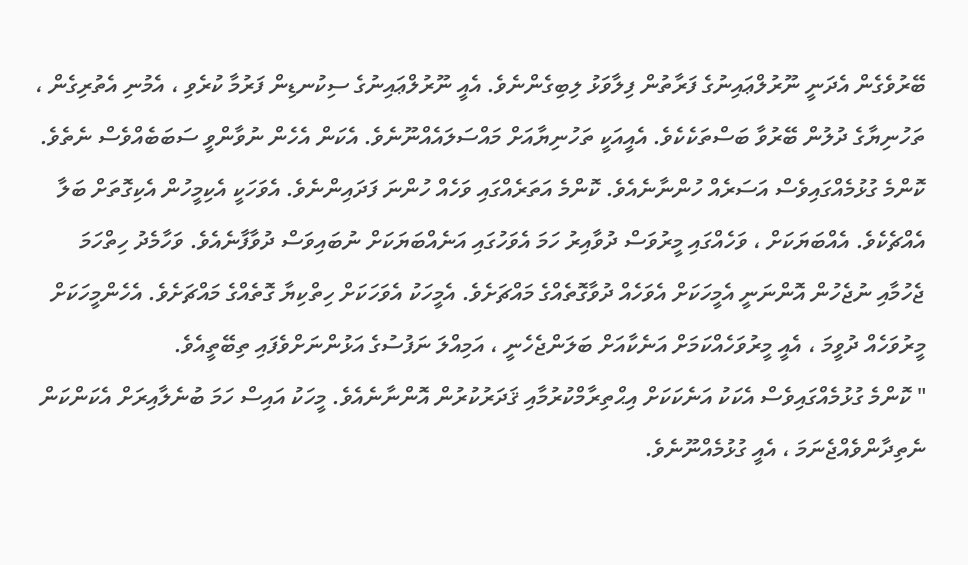ބޭރުވެގެން އެދަނީ ނޫރުލްޢައިނުގެ ފަރާތުން ފިލާވަޅު ލިބިގެންނެވެ. އެއީ ނޫރުލްޢައިނުގެ ސިކުނޑިން ފަރުމާ ކުރެވި ، އެމުނި އެތުރިގެން ، ތަހުނިޔާގެ ދުލުން ބޭރުވާ ބަސްތަކެކެވެ. އެއީއަކީ ތަހުނިޔާއަށް މައްސަލައެއްނޫނެވެ. އެކަން އެހެން ނުވާންވީ ސަބަބެއްވެސް ނެތެވެ. ކޮންމެ ގުޅުމެއްގައިވެސް އަސަރެއް ހުންނާނެއެވެ. ކޮންމެ އަތަރެއްގައި ވަހެއް ހުންނަ ފަދައިންނެވެ. އެވަހަކީ އެކިމީހުން އެކިގޮތަށް ބަލާ އެއްޗެކެވެ. އެއްބަޔަކަށް ، ވަހެއްގައި މީރުވަސް ދުވާއިރު ހަމަ އެވަހުގައި އަނެއްބަޔަކަށް ނުބައިވަސް ދުވާފާނެއެވެ. ވަހާމެދު ހިތްހަމަ ޖެހުމާއި ނުޖެހުން އޮންނަނީ އެމީހަކަށް އެވަހެއް ދުވާގޮތެއްގެ މައްޗަށެވެ. އެމީހަކު އެވަހަކަށް ހިތްކިޔާ ގޮތެއްގެ މައްޗަށެވެ. އެހެންމީހަކަށް މީރުވަހެއް ދުވީމަ ، އެއީ މީރުވަހެއްކަމަށް އަނެކާއަށް ބަލަންޖެހެނީ ، އަމިއްލަ ނަފުސުގެ އަޅުންނަށްވެފައި ތިބޭތީއެވެ.
" ކޮންމެ ގުޅުމެއްގައިވެސް އެކަކު އަނެކަކަށް އިޙްތިރާމްކުރުމާއި ޤަދަރުކުރުން އޮންނާނެއެވެ. މީހަކު އައިސް ހަމަ ބުނެލާއިރަށް އެކަންކަން ނެތިދާންވެއްޖެނަމަ ، އެއީ ގުޅުމެއްނޫނެވެ.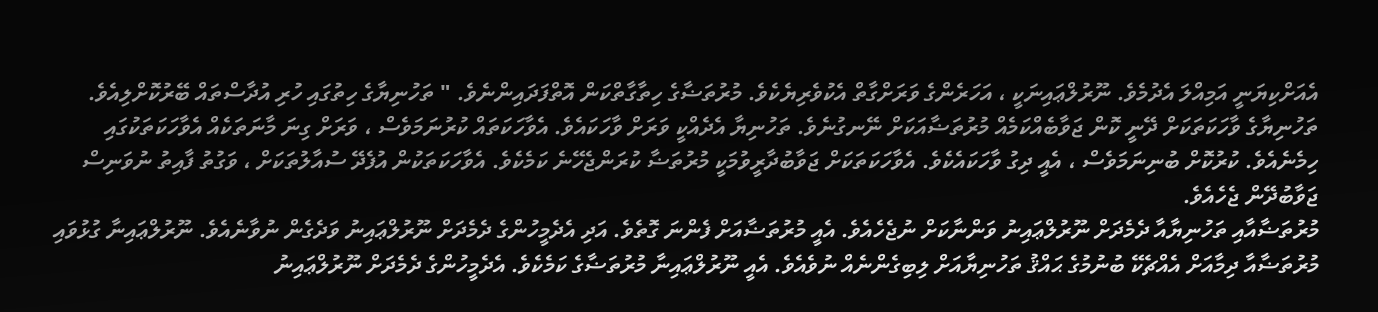އެއަށްކިޔަނީ އަމިއްލަ އެދުމެވެ. ނޫރުލްޢައިނަކީ ، އަހަރެންގެ ވަރަށްގާތް އެކުވެރިޔެކެވެ. މުރުތަޟާގެ ހިތާގާތްކަން އޮތްފަދައިންނެވެ. " ތަހުނިޔާގެ ހިތުގައި ހުރި އުދާސްތައް ބޭރުކޮށްލިއެވެ.
ތަހުނިޔާގެ ވާހަކަތަކަށް ދޭނީ ކޮން ޖަވާބެއްކަމެއް މުރުތަޟާއަކަށް ނޭނގުނެވެ. ތަހުނިޔާ އެދެއްކީ ވަރަށް ވާހަކައެވެ. އެވާހަކަތައް ކުރުނަމަވެސް ، ވަރަށް ގިނަ މާނަތަކެއް އެވާހަކަތަކުގައި ހިމެނެއެވެ. ކުރުކޮށް ބުނިނަމަވެސް ، އެއީ ދިގު ވާހަކައެކެވެ. އެވާހަކަތަކަށް ޖަވާބުދާރީވުމަކީ މުރުތަޟާ ކުރަންޖެހޭނެ ކަމެކެވެ. އެވާހަކަތަކުން އުފެދޭ ސުއާލުތަކަށް ، ވަގުތު ފާއިތު ނުވަނިސް ޖަވާބުދޭން ޖެހެއެވެ.
މުރުތަޟާއާއި ތަހުނިޔާއާ ދެމެދަށް ނޫރުލްޢައިނު ވަންނާކަށް ނުޖެހެއެވެ. އެއީ މުރުތަޟާއަށް ފެންނަ ގޮތެވެ. އަދި އެދެމީހުންގެ ދެމެދަށް ނޫރުލްޢައިނު ވަދެގެން ނުވާނެއެވެ. ނޫރުލްޢައިނާ ގުޅުވައި މުރުތަޟާއާ ދިމާއަށް އެއްޗެކޭ ބުނުމުގެ ޙައްޤު ތަހުނިޔާއަށް ލިބިގެންނެއް ނުވެއެވެ. އެއީ ނޫރުލްޢައިނާ މުރުތަޟާގެ ކަމެކެވެ. އެދެމީހުންގެ ދެމެދަށް ނޫރުލްޢައިނު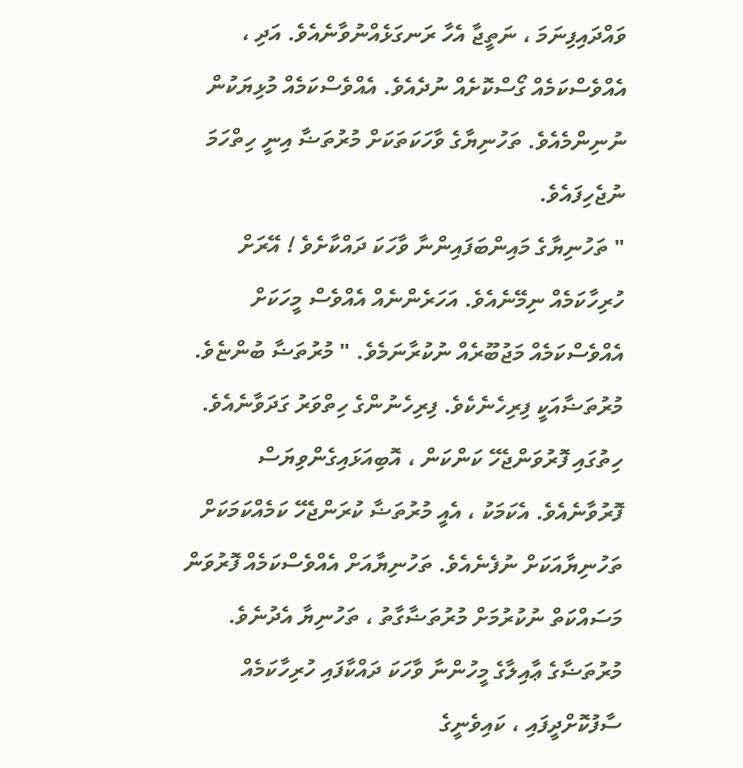ވައްދައިފިނަމަ ، ނަތީޖާ އެހާ ރަނގަޅެއްނުވާނެއެވެ. އަދި ، އެއްވެސްކަމެއް ގޯސްކޮށެއް ނުދެއެވެ. އެއްވެސްކަމެއް މުޅިޔަކުން ނުނިންމެއެވެ. ތަހުނިޔާގެ ވާހަކަތަކަށް މުރުތަޟާ އިނީ ހިތްހަމަ ނުޖެހިފައެވެ.
" ތަހުނިޔާގެ މައިންބަފައިންނާ ވާހަކަ ދައްކާށެވެ ! އޭރަށް ހުރިހާކަމެއް ނިމޭނެއެވެ. އަހަރެންނެއް އެއްވެސް މީހަކަށް އެއްވެސްކަމެއް މަޖުބޫރެއް ނުކުރާނަމެވެ. " މުރުތަޟާ ބުންޏެވެ.
މުރުތަޟާއަކީ ފިރިހެނެކެވެ. ފިރިހެނުންގެ ހިތްވަރު ގަދަވާނެއެވެ. ހިތުގައި ފޮރުވަންޖެހޭ ކަންކަން ، އޮބިއަޅައިގެންވިޔަސް ފޮރުވާނެއެވެ. އެކަމަކު ، އެއީ މުރުތަޟާ ކުރަންޖެހޭ ކަމެއްކަމަކަށް ތަހުނިޔާއަކަށް ނުފެނެއެވެ. ތަހުނިޔާއަށް އެއްވެސްކަމެއް ފޮރުވަން މަސައްކަތް ނުކުރުމަށް މުރުތަޟާގާތު ، ތަހުނިޔާ އެދުނެވެ. މުރުތަޟާގެ ޢާއިލާގެ މީހުންނާ ވާހަކަ ދައްކާފައި ހުރިހާކަމެއް ސާފުކޮށްދީފައި ، ކައިވެނީގެ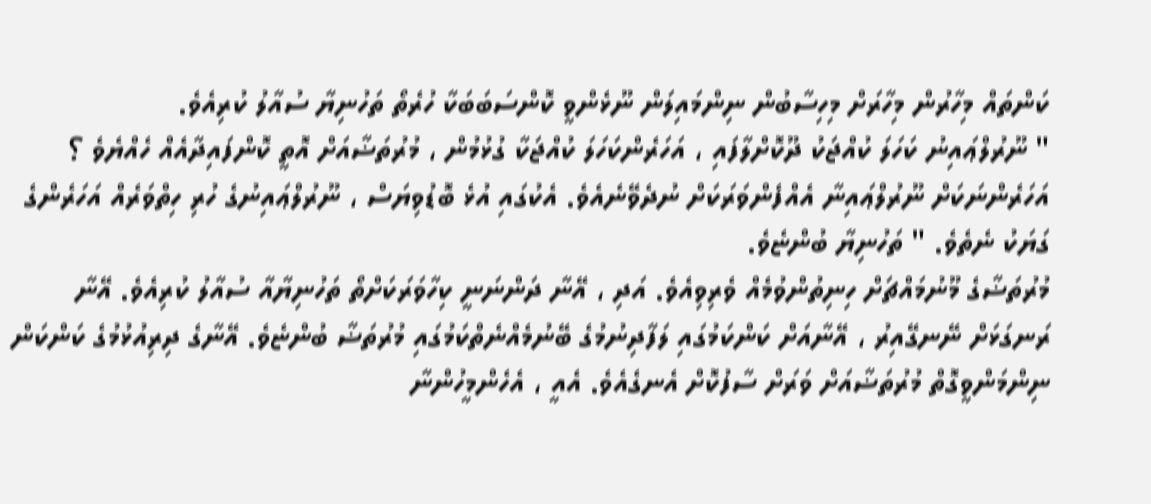ކަންތައް މިހާރުން މިހާރަށް މިހިސާބުން ނިންމައިލަން ނޫޅެންވީ ކޮންސަބަބަކާ ހުރެތޯ ތަހުނިޔާ ސުއާލު ކުރިއެވެ.
" ނޫރުލްޢައިނު ކަހަލަ ކުއްޖަކު ދޫކޮށްލާފައި ، އަހަރެންކަހަލަ ކުއްޖަކާ ގުޅުމުން ، މުރުތަޟާއަށް އޮތީ ކޮންފައިދާއެއް ހެއްޔެވެ ؟  އަހަރެންނަކަށް ނޫރުލްޢައިނާ އެއްފެންވަރަކަށް ނުދެވޭނެއެވެ. އެކުގައި އުޅެ ބޮޑުވިޔަސް ، ނޫރުލްޢައިނުގެ ހުރި ހިތްވަރެއް އަހަރެންގެ ގަޔަކު ނެތެވެ. " ތަހުނިޔާ ބުންޏެވެ.
މުރުތަޟާގެ މޫނުމައްޗަށް ހިނިތުންވުމެއް ވެރިވިއެވެ. އަދި ، އޭނާ ދަންނަނީ ކިހާވަރަކަށްތޯ ތަހުނިޔާއާ ސުއާލު ކުރިއެވެ. އޭނާ ރަނގަޅަށް ނޭނގޭއިރު ، އޭނާއަށް ކަންކަމުގައި ލަފާދިނުމުގެ ބޭނުމެއްނެތްކަމުގައި މުރުތަޟާ ބުންޏެވެ. އޭނާގެ ދިރިއުޅުމުގެ ކަންކަން ނިންމަންވީގޮތް މުރުތަޟާއަށް ވަރަށް ސާފުކޮށް އެނގެއެވެ. އެއީ ، އެހެންމީހުންނާ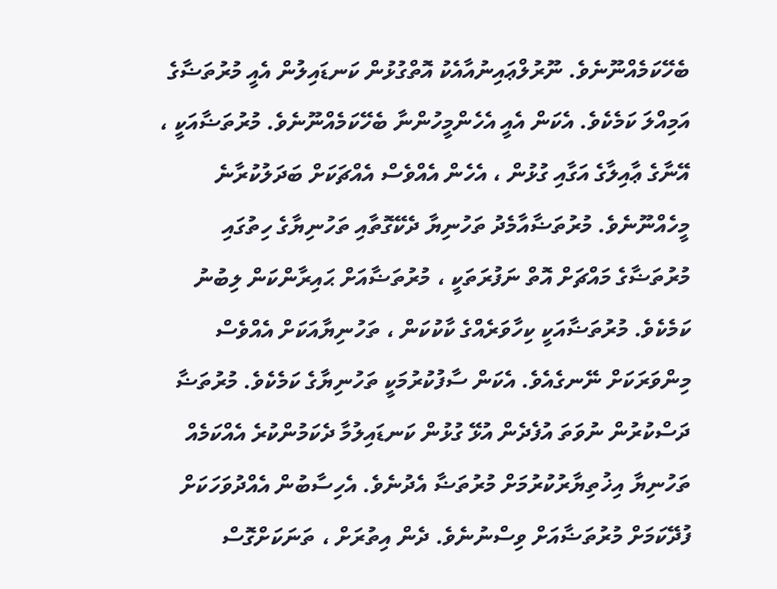ބެހޭކަމެއްނޫނެވެ. ނޫރުލްޢައިނުއާއެކު އޮތްގުޅުން ކަނޑައިލުން އެއީ މުރުތަޟާގެ އަމިއްލަ ކަމެކެވެ. އެކަން އެއީ އެހެންމީހުންނާ ބެހޭކަމެއްނޫނެވެ. މުރުތަޟާއަކީ ، އޭނާގެ ޢާއިލާގެ އަގާއި ގުޅުން ، އެހެން އެއްވެސް އެއްޗަކަށް ބަދަލުކުރާނެ މީހެއްނޫނެވެ. މުރުތަޟާއާމެދު ތަހުނިޔާ ދެކޭގޮތާއި ތަހުނިޔާގެ ހިތުގައި މުރުތަޟާގެ މައްޗަށް އޮތް ނަފުރަތަކީ ، މުރުތަޟާއަށް ޙައިރާންކަން ލިބުނު ކަމެކެވެ. މުރުތަޟާއަކީ ކިހާވަރެއްގެ ކާކުކަން ، ތަހުނިޔާއަކަށް އެއްވެސް މިންވަރަކަށް ނޭނގެއެވެ. އެކަން ސާފުކުރުމަކީ ތަހުނިޔާގެ ކަމެކެވެ. މުރުތަޟާ ދަސްކުރުން ނުވަތަ އުފެދެން އުޅޭ ގުޅުން ކަނޑައިލުމާ ދެކަމުންކުރެ އެއްކަމެއް ތަހުނިޔާ އިޚުތިޔާރުކުރުމަށް މުރުތަޟާ އެދުނެވެ. އެހިސާބުން އެއްދުވަހަކަށް ފުދޭކަމަށް މުރުތަޟާއަށް ވިސްނުނެވެ. ދެން އިތުރަށް ، ތަނަކަށްގޮސް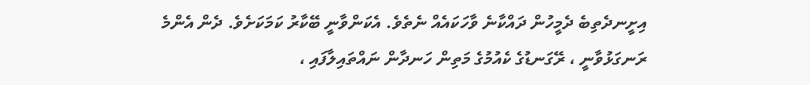އިށީނދެތިބެ ދެމީހުން ދައްކާނެ ވާހަކައެއް ނެތެވެ. އެކަންވާނީ ބޭކާރު ކަމަކަށެވެ. ދެން އެންމެ ރަނގަޅުވާނީ ، ރޭގަނޑުގެ ކެއުމުގެ މަތިން ހަނދާން ނައްތައިލާފައި ،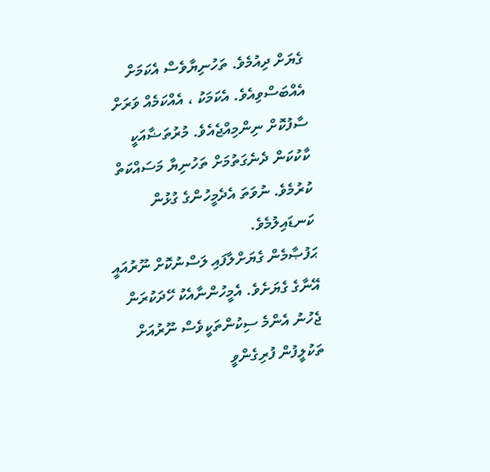ގެޔަށް ދިއުމެވެ. ތަހުނިޔާވެސް އެކަމަށް އެއްބަސްވިއެވެ. އެކަމަކު ، އެއްކަމެއް ވަރަށް ސާފުކޮށް ނިންމިއްޖެއެވެ. މުރުތަޟާއަކީ ކާކުކަން ދެނެގަތުމަށް ތަހުނިޔާ މަސައްކަތް ކުރުމެވެ. ނުވަތަ އެދެމީހުންގެ ގުޅުން ކަނޑައިލުމެވެ.
ޙަފުޞާމެން ގެޔަށްލާފައި ލަސްނުކޮށް ނޫރުއައީ އޭނާގެ ގެޔަށެވެ. އެމީހުންނާއެކު ހޭދަކުރަން ޖެހުނު އެންމެ ސިކުންތަކީވެސް ނޫރުއަށް ތަކުލީފުން ފުރިގެންވީ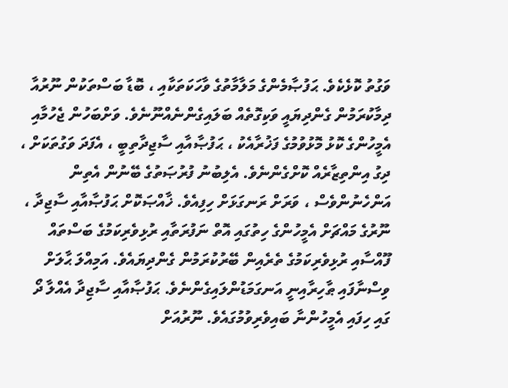ވަގުތު ކޮޅެކެވެ. ޙަފުޞާމެންގެ މަލާމާތުގެ ވާހަކަތަކާއި ، ބޮޑާ ބަސްތަކުން ނޫރުއާ ދިމާކުރަމުން ގެންދިޔައީ ވަކިގޮތެއް ބަލައިގެންނެއްނޫނެވެ. ވަށްބަހުން ޖެހުމާއި އެމީހުންގެ ކޮޅު މޮޅުވުމުގެ ފަޚުރާއެކު ، ޙަފުޞާއާއި ސާޖިދާތިބީ ، އެފަދަ ވަގުތަކަށް ، ދިގު އިންތިޒާރެއް ކޮށްގެންނެވެ. އެލިބުނު ފުރުޞަތުގެ ބޭނުން އެތިން އަންހެނުންވެސް ، ވަރަށް ރަނގަޅަށް ހިފިއެވެ. ޚާއްޞަކޮށް ޙަފުޞާއާއި ސާޖިދާ ، ނޫރުގެ މައްޗަށް އެމީހުންގެ ހިތުގައި އޮތް ނަފުރަތާއި ރުޅިވެރިކަމުގެ ބަސްތައް ފޫއްސާއި ރުޅިވެރިކަމުގެ ތެރެއިން ބޭރުކުރަމުން ގެންދިޔައެވެ. އަމިއްލަ ޙާލަށް ވިސްނާފައި ޠާހިރާއިނީ އަނގަމަޑުންލައިގެންނެވެ. ޙަފުޞާއާއި ސާޖިދާ އެއްލާ ދޯ ގައި ހިފައި އެމީހުންނާ ބައިވެރިވުމުގައެވެ. ނޫރުއަށް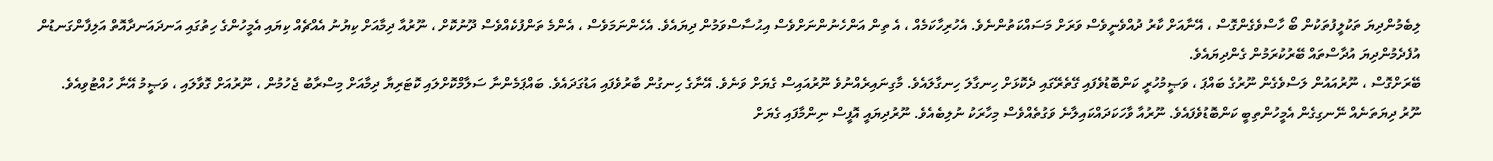ލިބެމުންދިޔަ ތަކުލީފުތަކުން ބޯ ހާސްވެގެންގޮސް ، އޭނާއަށް ކާރު ދުއްވެނީވެސް ވަރަށް މަސައްކަތުންނެވެ. އެހުރިހާކަމެއް ، އެ ތިން އަންހެނުންނަށްވެސް އިޙުސާސްވަމުން ދިޔައެވެ. އެހެންނަމަވެސް ، އެންމެ ތަންފުކެއްވެސް ދޫނުކޮށް ، ނޫރުއާ ދިމާއަށް ކިޔުނު އެއްޗެއް ކިޔައި އެމީހުންގެ ހިތުގައި އަނދައަނދާއޮތް އަލިފާންގަނޑުން އުފެދެމުންދިޔަ އުދާސްތައް ބޭރުކުރަމުން ގެންދިޔައެވެ.
ބޭރަށްގޮސް ، ނޫރުއައުން ލަސްވެގެން ނޫރުގެ ބައްޕަ ، ވަޞީމުހުރީ ކަންބޮޑުވެފައި ގޭތެރޭގައި ދެކޮޅަށް ހިނގާލަ ހިނގާލައެވެ. މާގިނައިރެއްނުވެ ނޫރުއައިސް ގެޔަށް ވަނެވެ. އޭނާގެ ހިނގުން ބާރުވެފައި އަޑުގަދައެވެ. ބައްޕަމެންނާ ސަލާމްކޮށްލައި ކޮޓަރިޔާ ދިމާއަށް މިސްރާބު ޖެހުމުން ، ނޫރުއަށް ގޮވާލައި ، ވަޞީމު އޭނާ ހުއްޓުވިއެވެ.
ނޫރު ދިޔަތަނެއް ނޭނގިގެން އެމީހުންތިބީ ކަންބޮޑުވެފައެވެ. ނޫރުއާ ވާހަކަދައްކައިލާނެ ވަގުތެއްވެސް މިހާރަކު ނުލިބެއެވެ. ނޫރުދިޔައީ އޮފީސް ނިންމާފައި ގެޔަށް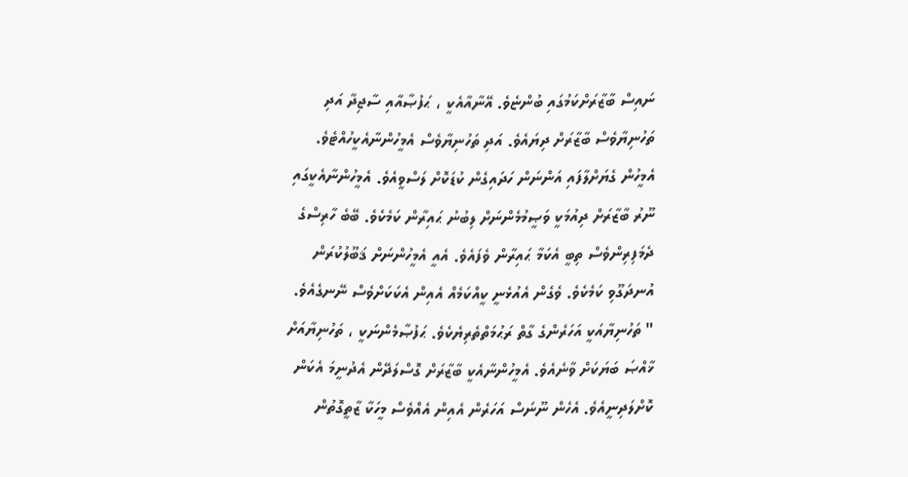ނައިސް ބާޒާރަށްކަމުގައި ބުންޏެވެ. އޭނާއާއެކީ ، ޙަފުޞާއާއި ސާޖިދާ އަދި ތަހުނިޔާވެސް ބާޒާރަށް ދިޔައެވެ. އަދި ތަހުނިޔާވެސް އެމީހުންނާއެކީހުއްޓެވެ. އެމީހުން ގެޔަށްލާފައި އަންނަން ހަދައިގެން ކުޑަކޮށް ލަސްވީއެވެ. އެމީހުންނާއެކީގައި ނޫރު ބާޒާރަށް ދިއުމަކީ ވަޞީމުމެންނަށް ލިބުނު ޙައިރާން ކަމެކެވެ. ބޭބެ ހާރިސްގެ ދެމަފިރިންވެސް ތިބީ އެކަމާ ޙައިރާން ވެފައެވެ. އެއީ އެމީހުންނަށް ޤަބޫލުކުރަން އުނދަގޫވި ކަމެކެވެ. ވެގެން އެއުޅެނީ ކީއްކަމެއް އެއިން އެކަކަށްވެސް ނޭނގެއެވެ.
" ތަހުނިޔާއަކީ އަހަރެންގެ ގާތް ރަޙުމަތްތެރިޔެކެވެ. ޙަފުޞާމެންނަކީ ، ތަހުނިޔާއަށް ޚާއްޞަ ބަޔަކަށް ވާނެއެވެ. އެމީހުންނާއެކީ ބާޒާރަށް ގޮސްލަދޭން އެދުނީމަ އެކަން ކޮށްލަދިނީއެވެ. އެހެން ނޫނަސް އަހަރެން އެއިން އެއްވެސް މީހަކާ ޒާތީގޮތުން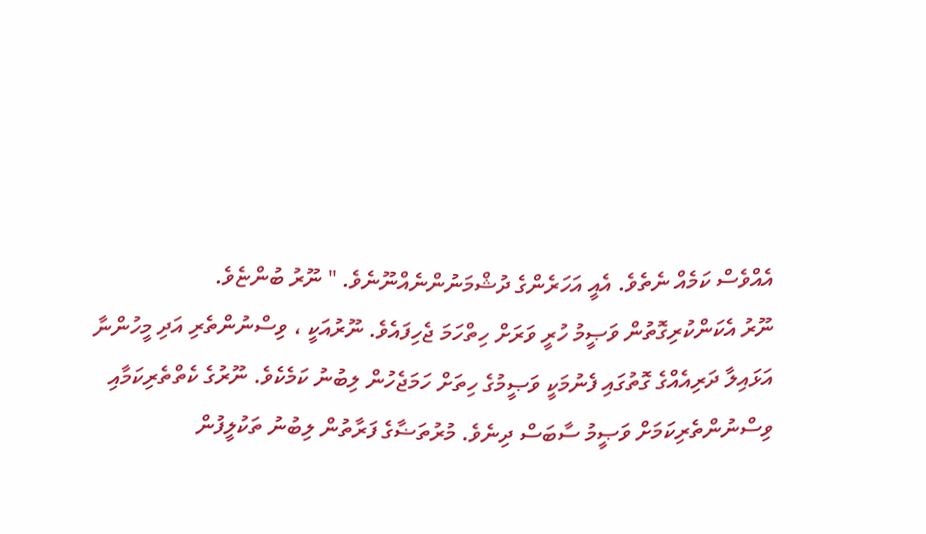އެއްވެސް ކަމެއް ނެތެވެ. އެއީ އަހަރެންގެ ދުޝްމަނުންނެއްނޫނެވެ. " ނޫރު ބުންޏެވެ.
ނޫރު އެކަންކުރިގޮތުން ވަޞީމު ހުރީ ވަރަށް ހިތްހަމަ ޖެހިފައެވެ. ނޫރުއަކީ ، ވިސްނުންތެރި އަދި މީހުންނާ އަޅައިލާ ދަރިއެއްގެ ގޮތުގައި ފެނުމަކީ ވަޞީމުގެ ހިތަށް ހަމަޖެހުން ލިބުނު ކަމެކެވެ. ނޫރުގެ ކެތްތެރިކަމާއި ވިސްނުންތެރިކަމަށް ވަޞީމު ސާބަސް ދިނެވެ. މުރުތަޟާގެ ފަރާތުން ލިބުނު ތަކުލީފުން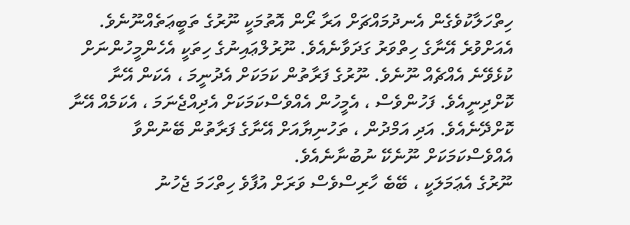ހިތްހަލާކުވެގެން އެނދުމައްޗަށް އަރާ ރޯން އޮތުމަކީ ނޫރުގެ ތަބީޢަތެއްނޫނެވެ. އެއަށްވުރެ އޭނާގެ ހިތްވަރު ގަދަވާނެއެވެ. ނޫރުލްޢައިނުގެ ހިތަކީ އެހެންމީހުންނަށް ކުޅެވޭނެ އެއްޗެއް ނޫނެވެ. ނޫރުގެ ފަރާތުން ކަމަކަށް އެދުނީމަ ، އެކަން އޭނާ ކޮށްދިނީއެވެ. ފަހުންވެސް ، އެމީހުން އެއްވެސްކަމަކަށް އެދިއްޖެނަމަ ، އެކަމެއް އޭނާ ކޮށްދޭނެއެވެ. އަދި އަމްދުން ، ތަހުނިޔާއަށް އޭނާގެ ފަރާތުން ބޭނުންވާ އެއްވެސްކަމަކަށް ނޫނެކޭ ނުބުނާނެއެވެ.
ނޫރުގެ އެޢަމަލަކީ ، ބޭބެ ހާރިސްވެސް ވަރަށް އުފާވެ ހިތްހަމަ ޖެހުނު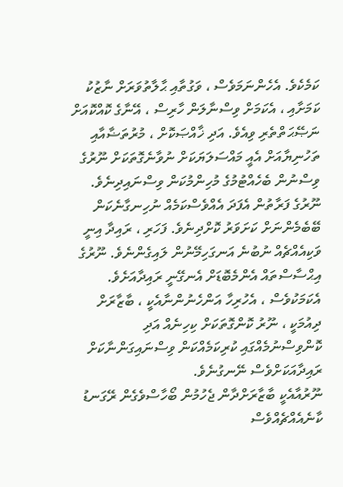ކަމެކެވެ. އެހެންނަމަވެސް ، ވަގުތާއި ޙާލާތުވަރަށް ނާޒުކު ކަމަށާއި ، އެކަމަށް ވިސްނާލަން ހާރިސް ، އޭނާގެ ކޮއްކޮއަށް ނަޞޭޙަތްތެރި ވިއެވެ. އަދި ޚާއްޞަކޮށް ، މުރުތަޟާއާއި ތަހުނިޔާއަށް އެއީ މައްސަލަޔަކަށް ނުވާނެގޮތަކަށް ނޫރުގެ ވިސްނުން ބެހެއްޓުމުގެ މުހިންމުކަން ވިސްނައިދިނެވެ. ނޫރުގެ ފަރާތުން އެފަދަ އެއްވެސްކަމެއް ނުހިނގާނެކަން ބޭބެމެންނަށް ކަށަވަރު ކޮށްދިނެވެ. ފަހަރި ، ރައިދާ އިނީ ވަކިއެއްޗެއް ނުބުނެ އަނގަހިމޭނުން ލައިގެންނެވެ. ނޫރުގެ އިޙްސާސްތައް އެންމެބޮޑަށް އެނގޭނީ ރައިދާއަށެވެ. އެކަމަކުވެސް ، އެހުރިހާ އަންހެނުންނާއެކީ ، ބާޒާރަށް ދިއުމަކީ ، ނޫރު ކޮންގޮތަކަށް ކިހިނެއް އަދި ކޮންވިސްނުމެއްގައި ކުރިކަމެއްކަން ވިސްނައިގަންނާކަށް ރައިދާއަކަށްވެސް ނޭނގުނެވެ.
ނޫރުއާއެކީ ބާޒާރަށްދާން ޖެހުމުން ބޯހާސްވެގެން ރޭގަނޑު ކާނެއެއްޗެއްވެސް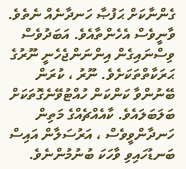ގެންނާކަށް ޙަފުޞާ ހަނދާނެއް ނެތެވެ. ވާނީވެސް އެހެންތާއެވެ. އަބަދުވެސް ވިސްނައިގެން އިންނަންޖެހެނީ ނޫރުގެ ޙަރަކާތްތަކަށެވެ. ނޫރު ، ކުރަން ބޭނުންވާ ކަންކަން ހުއްޓުވޭނެގޮތަކަށް ބަލަބަލައެވެ. ކާއެއްޗެއްގެ މަތިން ހަނދާންވީވެސް ، އަރުސަލާން އައިސް ބަނޑުހައިވި ވާހަކަ ބުނުމުންނެވެ.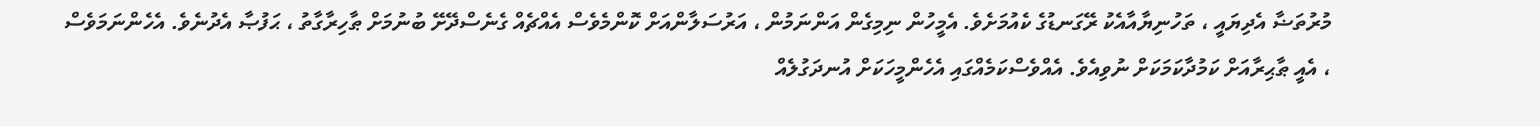މުރުތަޟާ އެދިޔައީ ، ތަހުނިޔާއާއެކު ރޭގަނޑުގެ ކެއުމަށެވެ. އެމީހުން ނިމިގެން އަންނަމުން ، އަރުސަލާންއަށް ކޮންމެވެސް އެއްޗެއް ގެނެސްދޭށޭ ބުނުމަށް ޠާހިރާގާތު ، ޙަފުޞާ އެދުނެވެ. އެހެންނަމަވެސް ، އެއީ ޠާޙިރާއަށް ކަމުދާކަމަކަށް ނުވިއެވެ. އެއްވެސްކަމެއްގައި އެހެންމީހަކަށް އުނދަގުލެއް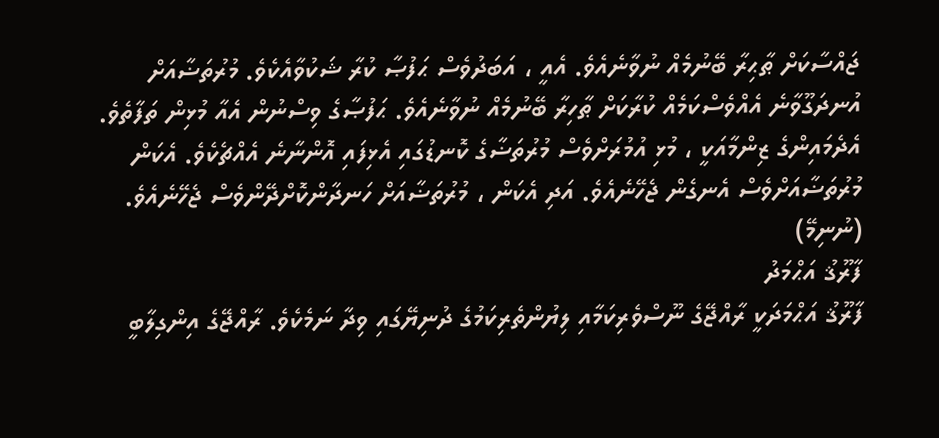ޖައްސާކަށް ޠާޙިރާ ބޭނުމެއް ނުވާނެއެވެ. އެއީ ، އަބަދުވެސް ޙަފުޞާ ކުރާ ޝަކުވާއެކެވެ. މުރުތަޟާއަށް އުނދަގޫވާނެ އެއްވެސްކަމެއް ކުރާކަށް ޠާހިރާ ބޭނުމެއް ނުވާނެއެވެ. ޙަފުޞާގެ ވިސްނުން އެއާ މުޅިން ތަފާތެވެ. އެދެމައިންގެ ޒިންމާއަކީ ، މުޅި އުމުރަށްވެސް މުރުތަޟާގެ ކޮނޑުގައި އެޅިފައި އޮންނާނެ އެއްޗެކެވެ. އެކަން މުރުތަޟާއަށްވެސް އެނގެން ޖެހޭނެއެވެ. އަދި އެކަން ، މުރުތަޟާއަށް ހަނދާންކޮށްދޭންވެސް ޖެހޭނެއެވެ. (ނުނިމޭ)
ފާރޫޤު އަޙްމަދު
ފާރޫޤު އަޙްމަދަކީ ރާއްޖޭގެ ނޫސްވެރިކަމާއި ލިޔުންތެރިކަމުގެ ދުނިޔޭގައި ވިދާ ނަމެކެވެ. ރާއްޖޭގެ އިންގިލާބީ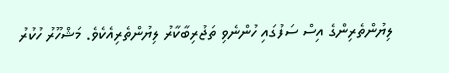ލިޔުންތެރިންގެ އިސް ސަފުގައި ހުންނެވި ތަޖުރިބާކާރު ލިޔުންތެރިއެކެވެ. މަޝްހޫރު ހުކުރު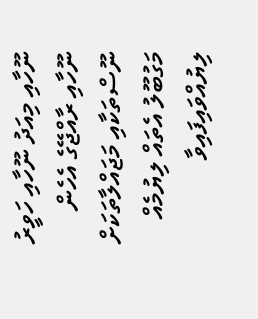ނޫހާއި މިއަދު ނޫހާއި ހަވީރު ނޫހާއި ރާއްޖޭގެ އެހެން ނޫސްތަކާއި މަޖައްލާތަކަށް މަގުބޫލު އެތައް ލިޔުމެއް ލިޔުއްވައިފައިވާ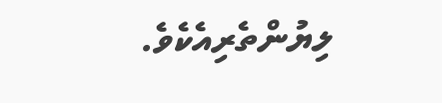ލިޔުންތެރިއެކެވެ.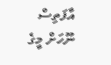އާފަތިސް ނޫހަށް މީގެ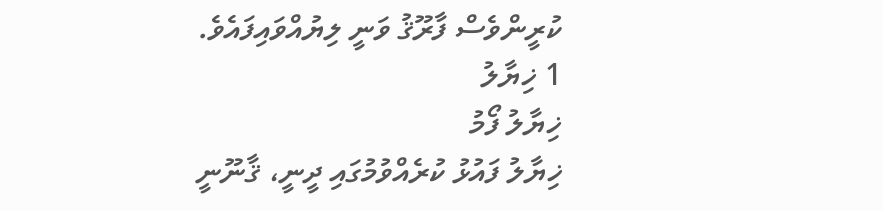ކުރީންވެސް ފާރޫޤު ވަނީ ލިޔުއްވައިފައެވެ.
1 ޚިޔާލު
ޚިޔާލު ފޯމު
ޚިޔާލު ފައުޅު ކުރެއްވުމުގައި ދީނީ، ޤާނޫނީ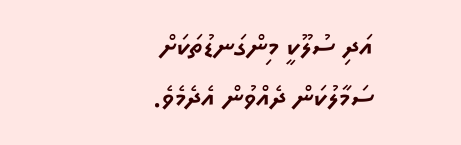އަދި ސުލޫކީ މިންގަނޑުތަކަށް ސަމާލުކަން ދެއްވުން އެދެމެވެ.